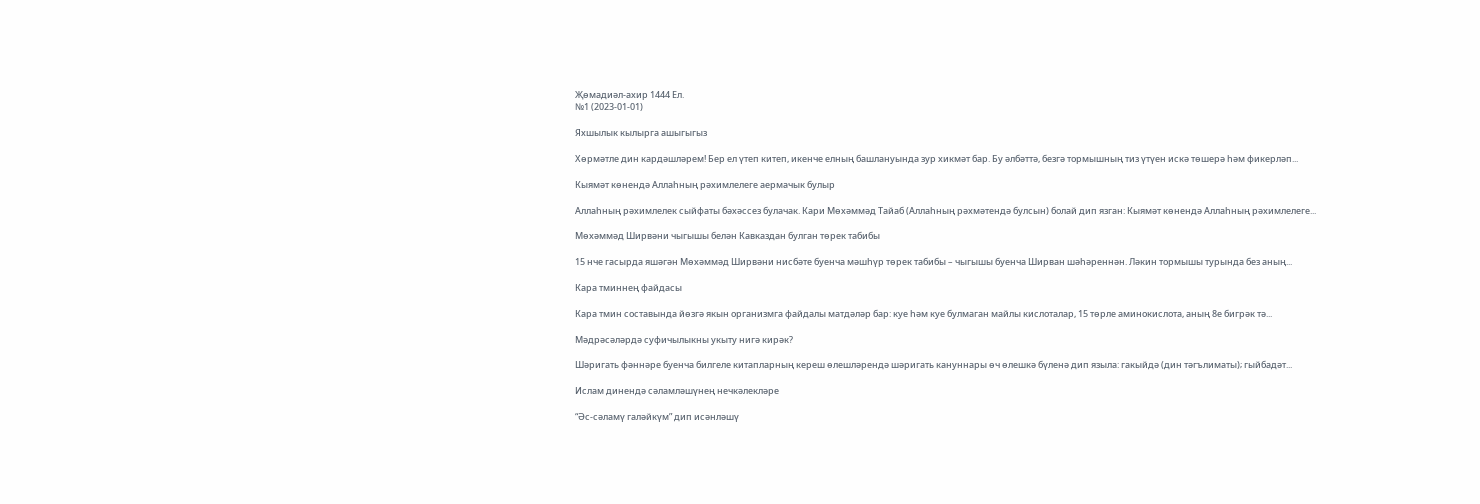Җөмадиәл-ахир 1444 Ел.
№1 (2023-01-01)

Яхшылык кылырга ашыгыгыз

Хөрмәтле дин кардәшләрем! Бер ел үтеп китеп, икенче елның башлануында зур хикмәт бар. Бу әлбәттә, безгә тормышның тиз үтүен искә төшерә һәм фикерләп...

Кыямәт көнендә Аллаһның рәхимлелеге аермачык булыр

Аллаһның рәхимлелек сыйфаты бәхәссез булачак. Кари Мөхәммәд Тайаб (Аллаһның рәхмәтендә булсын) болай дип язган: Кыямәт көнендә Аллаһның рәхимлелеге...

Мөхәммәд Ширвәни чыгышы белән Кавказдан булган төрек табибы

15 нче гасырда яшәгән Мөхәммәд Ширвәни нисбәте буенча мәшһүр төрек табибы – чыгышы буенча Ширван шәһәреннән. Ләкин тормышы турында без аның...

Кара тминнең файдасы

Кара тмин составында йөзгә якын организмга файдалы матдәләр бар: куе һәм куе булмаган майлы кислоталар, 15 төрле аминокислота, аның 8е бигрәк тә...

Мәдрәсәләрдә суфичылыкны укыту нигә кирәк?

Шәригать фәннәре буенча билгеле китапларның кереш өлешләрендә шәригать кануннары өч өлешкә бүленә дип языла: гакыйдә (дин тәгълиматы); гыйбадәт...

Ислам динендә сәламләшүнең нечкәлекләре

“Әс-сәламү галәйкүм” дип исәнләшү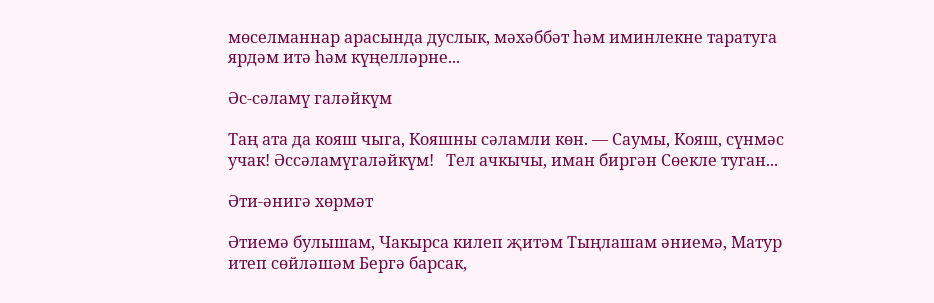мөселманнар арасында дуслык, мәхәббәт һәм иминлекне таратуга ярдәм итә һәм күңелләрне...

Әс-сәламү галәйкүм

Таң ата да кояш чыга, Кояшны сәламли көн. — Саумы, Кояш, сүнмәс учак! Әссәламүгаләйкүм!   Тел ачкычы, иман биргән Сөекле туган...

Әти-әнигә хөрмәт

Әтиемә булышам, Чакырса килеп җитәм Тыңлашам әниемә, Матур итеп сөйләшәм Бергә барсак,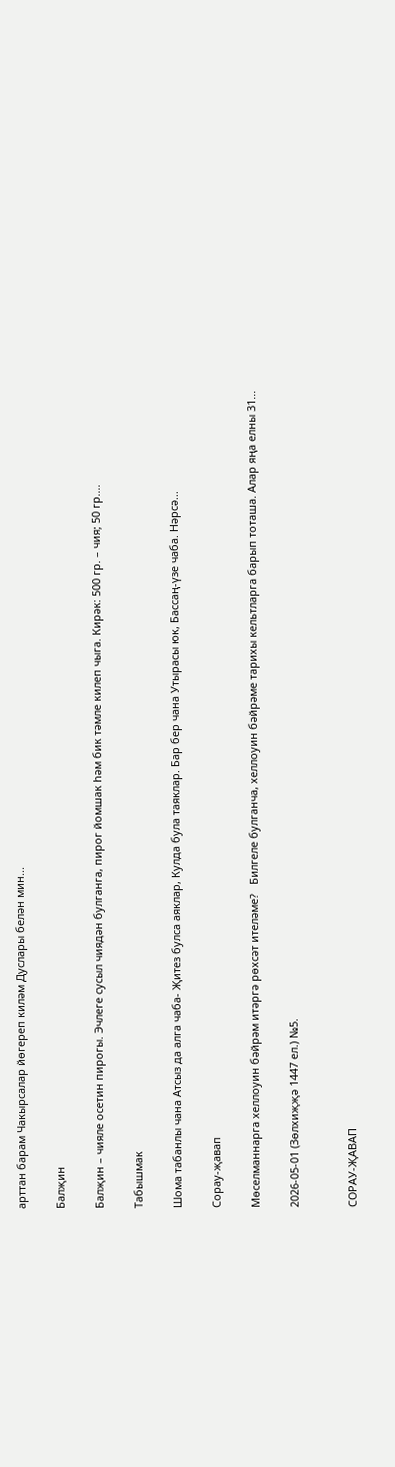арттан барам Чакырсалар йөгереп киләм Дуслары белән мин...

Балҗин

Балҗин – чияле осетин пирогы. Эчлеге сусыл чиядән булганга, пирог йомшак һәм бик тәмле килеп чыга. Кирәк: 500 гр. – чия; 50 гр....

Табышмак

Шома табанлы чана Атсыз да алга чаба- Җитез булса аяклар, Кулда була таяклар. Бар бер чана Утырасы юк, Бассаң-үзе чаба. Нәрсә...

Сорау-җавап

Мөселманнарга хеллоуин бәйрәм итәргә рөхсәт ителәме?   Билгеле булганча, хеллоуин бәйрәме тарихы кельтларга барып тоташа. Алар яңа елны 31...

2026-05-01 (Зөлхиҗҗә 1447 ел.) №5.


СОРАУ-ҖАВАП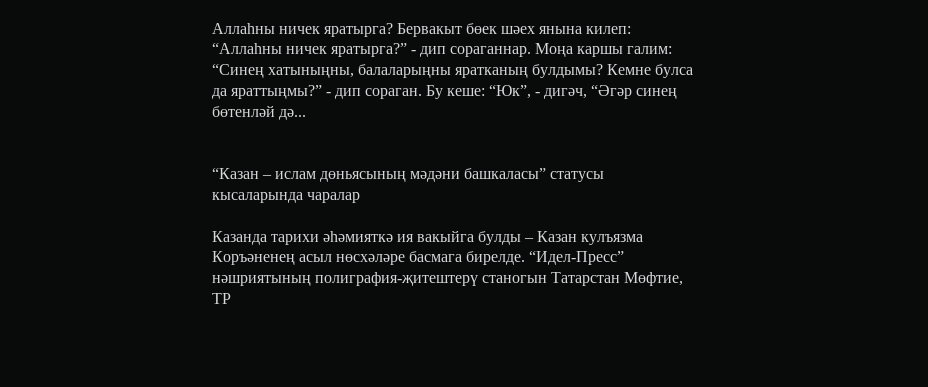Аллаһны ничек яратырга? Бервакыт бөек шәех янына килеп: “Аллаһны ничек яратырга?” - дип сораганнар. Моңа каршы галим: “Синең хатыныңны, балаларыңны яратканың булдымы? Кемне булса да яраттыңмы?” - дип сораган. Бу кеше: “Юк”, - дигәч, “Әгәр синең бөтенләй дә...


“Казан – ислам дөньясының мәдәни башкаласы” статусы кысаларында чаралар

Казанда тарихи әһәмияткә ия вакыйга булды – Казан кулъязма Коръәненең асыл нөсхәләре басмага бирелде. “Идел-Пресс” нәшриятының полиграфия-җитештерү станогын Татарстан Мөфтие, ТР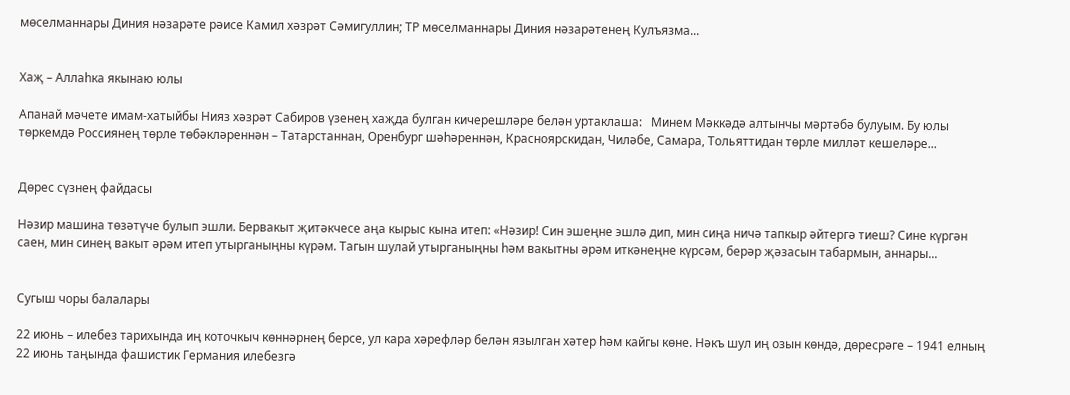мөселманнары Диния нәзарәте рәисе Камил хәзрәт Сәмигуллин; ТР мөселманнары Диния нәзарәтенең Кулъязма...


Хаҗ – Аллаһка якынаю юлы

Апанай мәчете имам-хатыйбы Нияз хәзрәт Сабиров үзенең хаҗда булган кичерешләре белән уртаклаша:   Минем Мәккәдә алтынчы мәртәбә булуым. Бу юлы төркемдә Россиянең төрле төбәкләреннән – Татарстаннан, Оренбург шәһәреннән, Красноярскидан, Чиләбе, Самара, Тольяттидан төрле милләт кешеләре...


Дөрес сүзнең файдасы

Нәзир машина төзәтүче булып эшли. Бервакыт җитәкчесе аңа кырыс кына итеп: «Нәзир! Син эшеңне эшлә дип, мин сиңа ничә тапкыр әйтергә тиеш? Сине күргән саен, мин синең вакыт әрәм итеп утырганыңны күрәм. Тагын шулай утырганыңны һәм вакытны әрәм иткәнеңне күрсәм, берәр җәзасын табармын, аннары...


Сугыш чоры балалары

22 июнь – илебез тарихында иң коточкыч көннәрнең берсе, ул кара хәрефләр белән язылган хәтер һәм кайгы көне. Нәкъ шул иң озын көндә, дөресрәге – 1941 елның 22 июнь таңында фашистик Германия илебезгә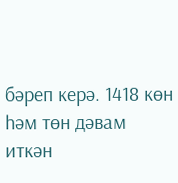бәреп керә. 1418 көн һәм төн дәвам иткән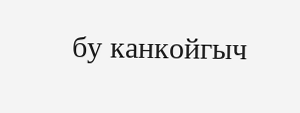бу канкойгыч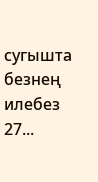сугышта безнең илебез 27...